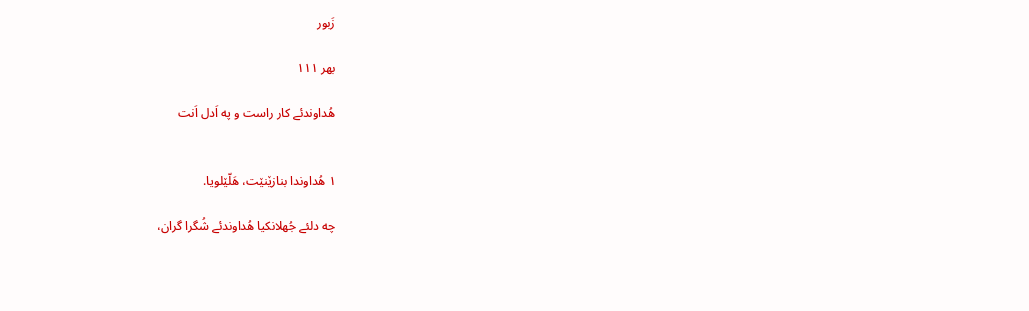زَبور

بهر ۱۱۱

هُداوندئے کار راست و په اَدل اَنت


۱ هُداوندا بنازێنێت، هَلّێلویا.

چه دلئے جُهلانکیا هُداوندئے شُگرا گران،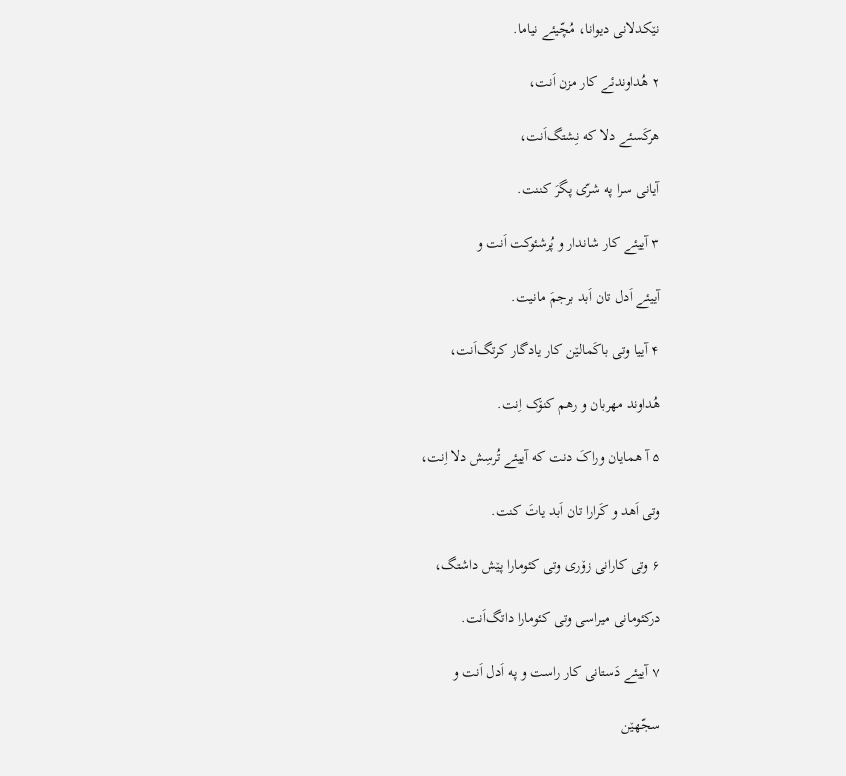نێکدلانی دیوانا، مُچّیئے نیاما.

۲ هُداوندئے کار مزن اَنت،

هرکَسئے دلا که نِشتگ‌اَنت،

آیانی سرا په شرّی پگرَ کننت.

۳ آییئے کار شاندار و پُرشئوکت اَنت و

آییئے اَدل تان اَبد برجمَ مانیت.

۴ آییا وتی باکَمالێن کار یادگار کرتگ‌اَنت،

هُداوند مهربان و رهم کنۆک اِنت.

۵ آ همایان وراکَ دنت که آییئے تُرسِش دلا اِنت،

وتی اَهد و کَرارا تان اَبد یاتَ کنت.

۶ وتی کارانی زۆری وتی کئومارا پێش داشتگ،

درکئومانی میراسی وتی کئومارا داتگ‌اَنت.

۷ آییئے دَستانی کار راست و په اَدل اَنت و

سجّهێن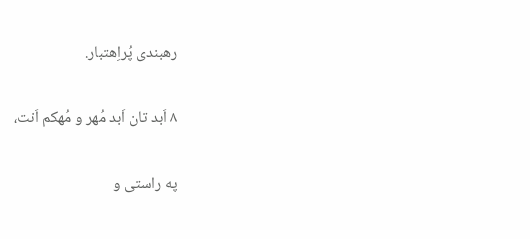رهبندی پُراِهتبار.

۸ اَبد تان اَبد مُهر و مُهکم اَنت،

په راستی و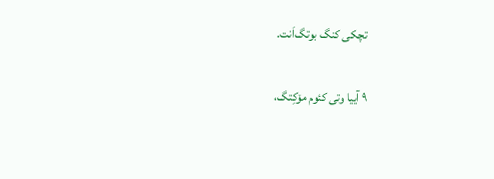تچکی کنگ بوتگ‌اَنت.

۹ آییا وتی کئوم مۆکِتگ،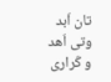تان اَبد وتی اَهد و کَراری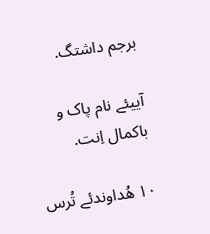برجم داشتگ.

آییئے نام پاک و باکمال اِنت.

۱۰ هُداوندئے تُرس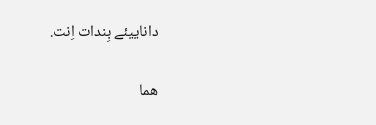داناییئے بِندات اِنت.

هما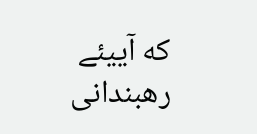که آییئے رهبندانی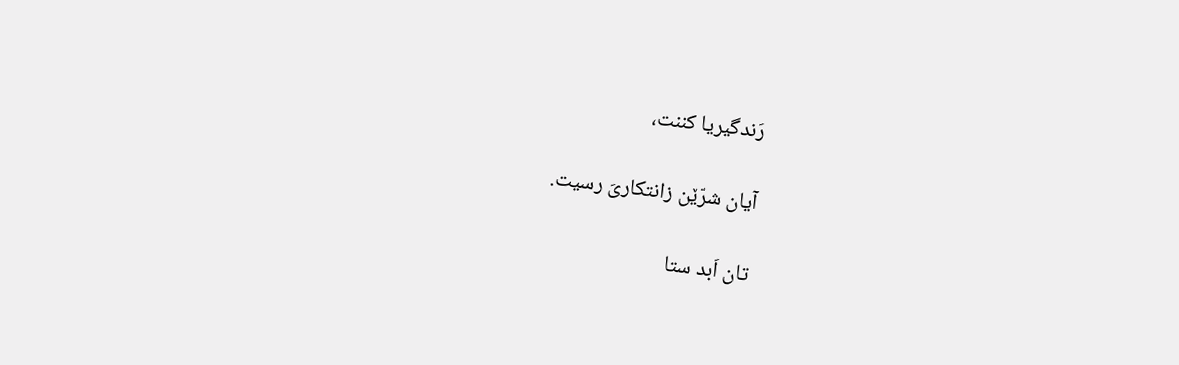رَندگیریا کننت،

آیان شرّێن زانتکاریَ رسیت.

تان اَبد ستا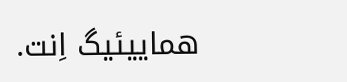هماییئیگ اِنت.